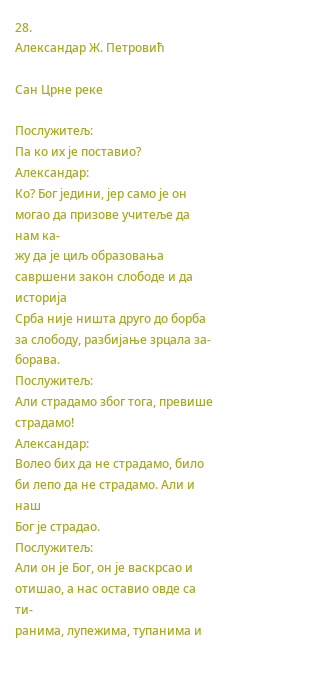28.
Александар Ж. Петровић

Сан Црне реке

Послужитељ:
Па ко их је поставио?
Александар:
Ко? Бог једини, јер само је он могао да призове учитеље да нам ка-
жу да је циљ образовања савршени закон слободе и да историја
Срба није ништа друго до борба за слободу, разбијање зрцала за-
борава.
Послужитељ:
Али страдамо због тога, превише страдамо!
Александар:
Волео бих да не страдамо, било би лепо да не страдамо. Али и наш
Бог је страдао.
Послужитељ:
Али он је Бог, он је васкрсао и отишао, а нас оставио овде са ти-
ранима, лупежима, тупанима и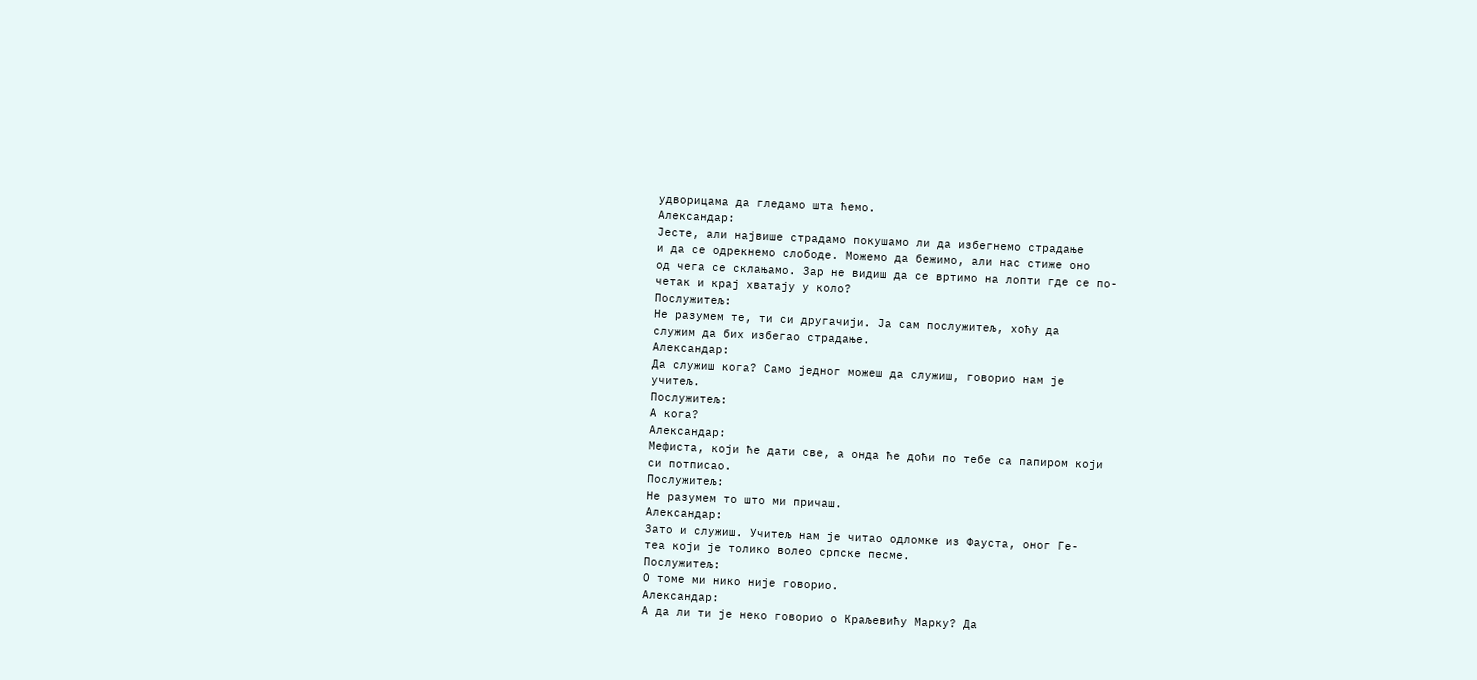удворицама да гледамо шта ћемо.
Александар:
Јесте, али највише страдамо покушамо ли да избегнемо страдање
и да се одрекнемо слободе. Можемо да бежимо, али нас стиже оно
од чега се склањамо. Зар не видиш да се вртимо на лопти где се по-
четак и крај хватају у коло?
Послужитељ:
Не разумем те, ти си другачији. Ја сам послужитељ, хоћу да
служим да бих избегао страдање.
Александар:
Да служиш кога? Само једног можеш да служиш, говорио нам је
учитељ.
Послужитељ:
А кога?
Александар:
Мефиста, који ће дати све, а онда ће доћи по тебе са папиром који
си потписао.
Послужитељ:
Не разумем то што ми причаш.
Александар:
Зато и служиш. Учитељ нам је читао одломке из Фауста, оног Ге-
теа који је толико волео српске песме.
Послужитељ:
О томе ми нико није говорио.
Александар:
А да ли ти је неко говорио о Краљевићу Марку? Да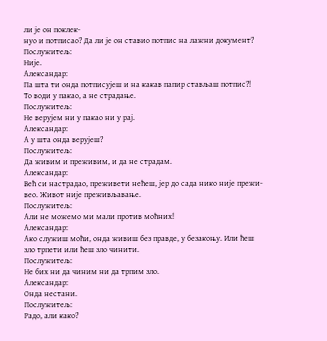ли је он поклек-
нуо и потписао? Да ли је он ставио потпис на лажни документ?
Послужитељ:
Није.
Александар:
Па шта ти онда потписујеш и на какав папир стављаш потпис?!
То води у пакао, а не страдање.
Послужитељ:
Не верујем ни у пакао ни у рај.
Александар:
А у шта онда верујеш?
Послужитељ:
Да живим и преживим, и да не страдам.
Александар:
Већ си настрадао, преживети нећеш, јер до сада нико није прежи-
вео. Живот није преживљавање.
Послужитељ:
Али не можемо ми мали против моћних!
Александар:
Ако служиш моћи, онда живиш без правде, у безакоњу. Или ћеш
зло трпети или ћеш зло чинити.
Послужитељ:
Не бих ни да чиним ни да трпим зло.
Александар:
Онда нестани.
Послужитељ:
Радо, али како?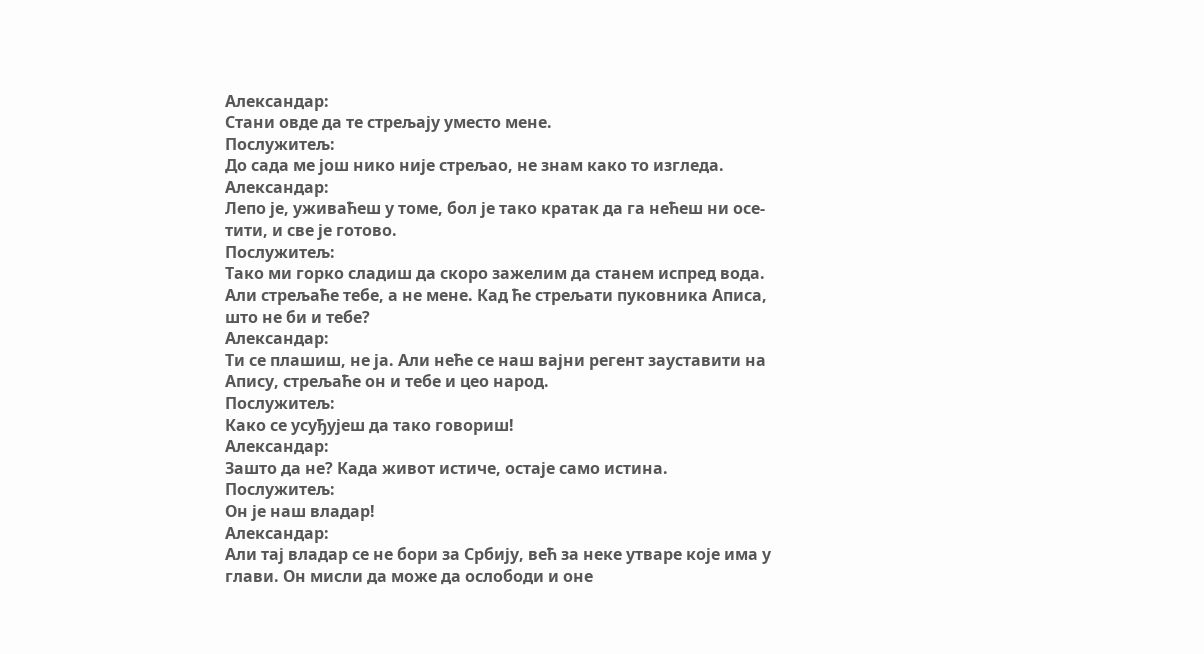Александар:
Стани овде да те стрељају уместо мене.
Послужитељ:
До сада ме још нико није стрељао, не знам како то изгледа.
Александар:
Лепо је, уживаћеш у томе, бол је тако кратак да га нећеш ни осе-
тити, и све је готово.
Послужитељ:
Тако ми горко сладиш да скоро зажелим да станем испред вода.
Али стрељаће тебе, а не мене. Кад ће стрељати пуковника Аписа,
што не би и тебе?
Александар:
Ти се плашиш, не ја. Али неће се наш вајни регент зауставити на
Апису, стрељаће он и тебе и цео народ.
Послужитељ:
Како се усуђујеш да тако говориш!
Александар:
Зашто да не? Када живот истиче, остаје само истина.
Послужитељ:
Он је наш владар!
Александар:
Али тај владар се не бори за Србију, већ за неке утваре које има у
глави. Он мисли да може да ослободи и оне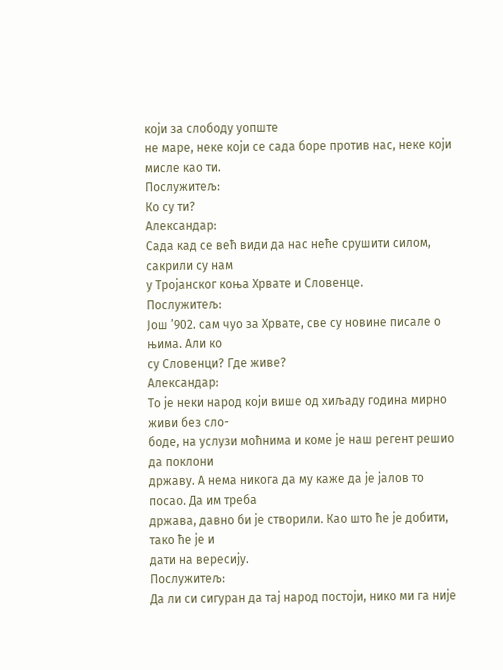који за слободу уопште
не маре, неке који се сада боре против нас, неке који мисле као ти.
Послужитељ:
Ко су ти?
Александар:
Сада кад се већ види да нас неће срушити силом, сакрили су нам
у Тројанског коња Хрвате и Словенце.
Послужитељ:
Још ’902. сам чуо за Хрвате, све су новине писале о њима. Али ко
су Словенци? Где живе?
Александар:
То је неки народ који више од хиљаду година мирно живи без сло-
боде, на услузи моћнима и коме је наш регент решио да поклони
државу. А нема никога да му каже да је јалов то посао. Да им треба
држава, давно би је створили. Као што ће је добити, тако ће је и
дати на вересију.
Послужитељ:
Да ли си сигуран да тај народ постоји, нико ми га није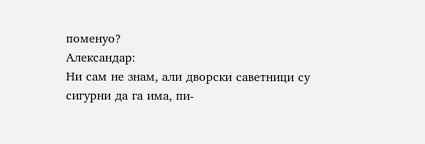поменуо?
Александар:
Ни сам не знам, али дворски саветници су сигурни да га има, пи-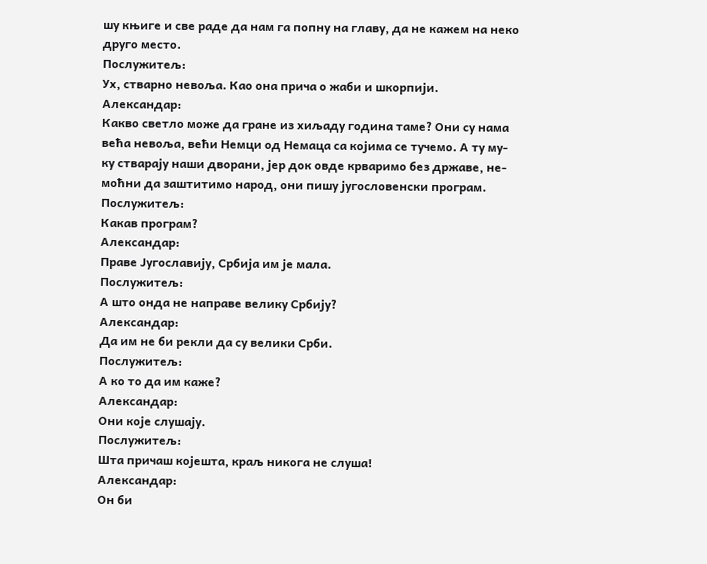шу књиге и све раде да нам га попну на главу, да не кажем на неко
друго место.
Послужитељ:
Ух, стварно невоља. Као она прича о жаби и шкорпији.
Александар:
Какво светло може да гране из хиљаду година таме? Они су нама
већа невоља, већи Немци од Немаца са којима се тучемо. А ту му-
ку стварају наши дворани, јер док овде крваримо без државе, не-
моћни да заштитимо народ, они пишу југословенски програм.
Послужитељ:
Какав програм?
Александар:
Праве Југославију, Србија им је мала.
Послужитељ:
А што онда не направе велику Србију?
Александар:
Да им не би рекли да су велики Срби.
Послужитељ:
А ко то да им каже?
Александар:
Они које слушају.
Послужитељ:
Шта причаш којешта, краљ никога не слуша!
Александар:
Он би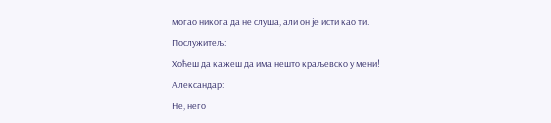могао никога да не слуша, али он је исти као ти.
Послужитељ:
Хоћеш да кажеш да има нешто краљевско у мени!
Александар:
Не, него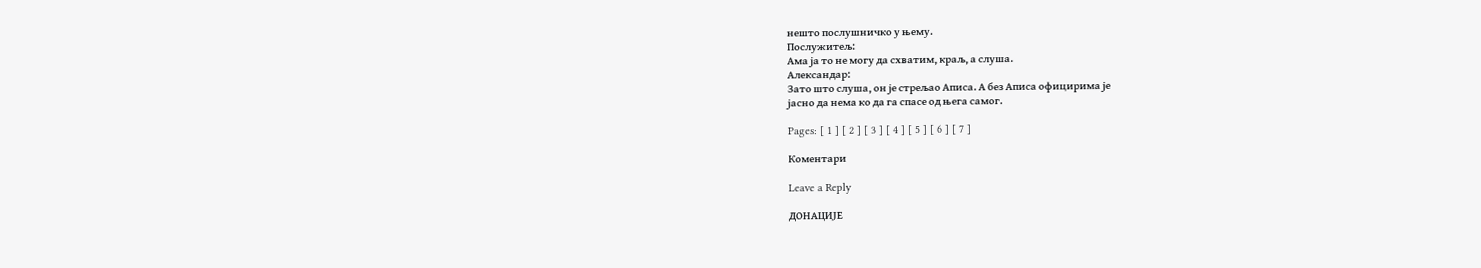нешто послушничко у њему.
Послужитељ:
Ама ја то не могу да схватим, краљ, а слуша.
Александар:
Зато што слуша, он је стрељао Аписа. А без Аписа официрима је
јасно да нема ко да га спасе од њега самог.

Pages: [ 1 ] [ 2 ] [ 3 ] [ 4 ] [ 5 ] [ 6 ] [ 7 ]

Коментари

Leave a Reply

ДОНАЦИЈЕ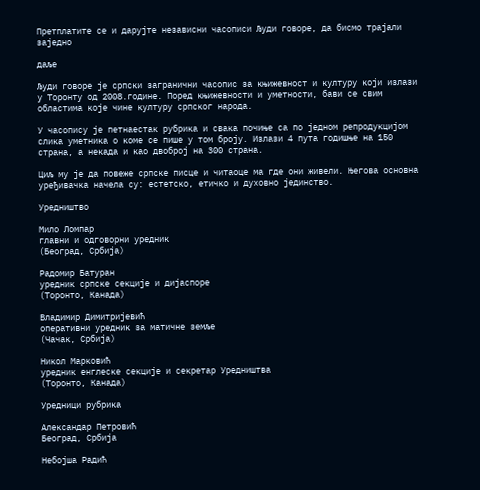Претплатите се и дарујте независни часописи Људи говоре, да бисмо трајали заједно

даље

Људи говоре је српски загранични часопис за књижевност и културу који излази у Торонту од 2008.године. Поред књижевности и уметности, бави се свим областима које чине културу српског народа.

У часопису је петнаестак рубрика и свака почиње са по једном репродукцијом слика уметника о коме се пише у том броју. Излази 4 пута годишње на 150 страна, а некада и као двоброј на 300 страна.

Циљ му је да повеже српске писце и читаоце ма где они живели. Његова основна уређивачка начела су: естетско, етичко и духовно јединство.

Уредништво

Мило Ломпар
главни и одговорни уредник
(Београд, Србија)

Радомир Батуран
уредник српске секције и дијаспоре
(Торонто, Канада)

Владимир Димитријевић
оперативни уредник за матичне земље
(Чачак, Србија)

Никол Марковић
уредник енглеске секције и секретар Уредништва
(Торонто, Канада)

Уредници рубрика

Александар Петровић
Београд, Србија

Небојша Радић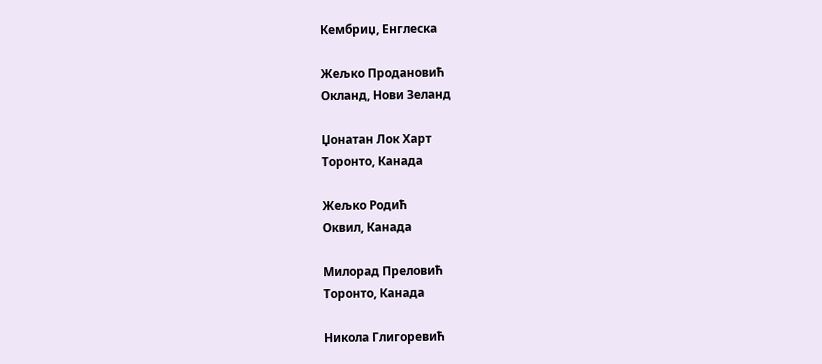Кембриџ, Енглеска

Жељко Продановић
Окланд, Нови Зеланд

Џонатан Лок Харт
Торонто, Канада

Жељко Родић
Оквил, Канада

Милорад Преловић
Торонто, Канада

Никола Глигоревић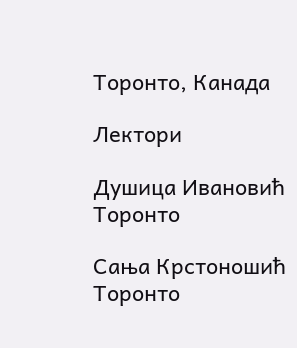Торонто, Канада

Лектори

Душица Ивановић
Торонто

Сања Крстоношић
Торонто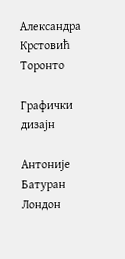Александра Крстовић
Торонто

Графички дизајн

Антоније Батуран
Лондон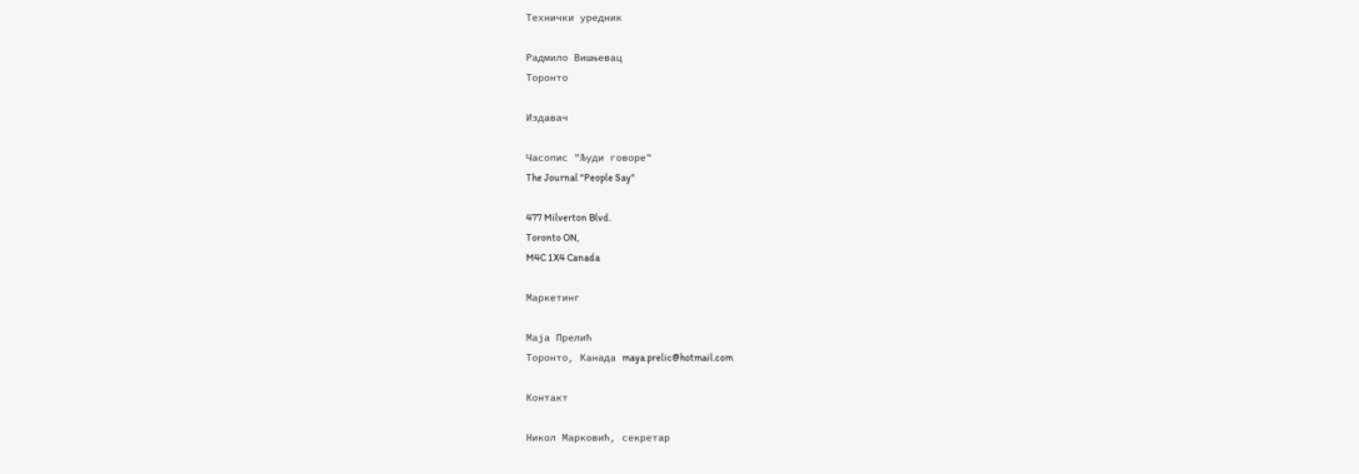Технички уредник

Радмило Вишњевац
Торонто

Издавач

Часопис "Људи говоре"
The Journal "People Say"

477 Milverton Blvd.
Toronto ON,
M4C 1X4 Canada

Маркетинг

Маја Прелић
Торонто, Канада maya.prelic@hotmail.com

Контакт

Никол Марковић, секретар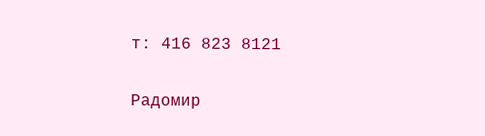т: 416 823 8121


Радомир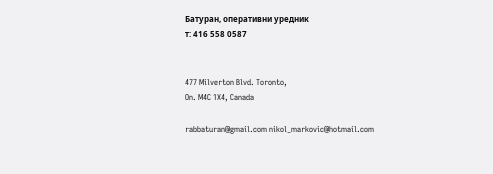Батуран, oперативни уредник
т: 416 558 0587


477 Milverton Blvd. Toronto,
On. M4C 1X4, Canada

rabbaturan@gmail.com nikol_markovic@hotmail.com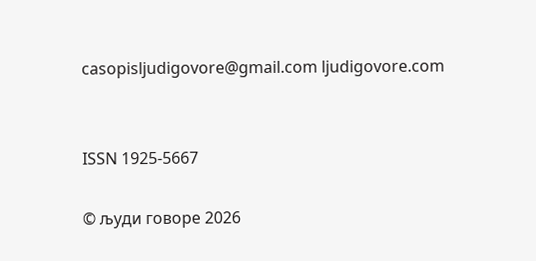casopisljudigovore@gmail.com ljudigovore.com


ISSN 1925-5667

© људи говоре 2026